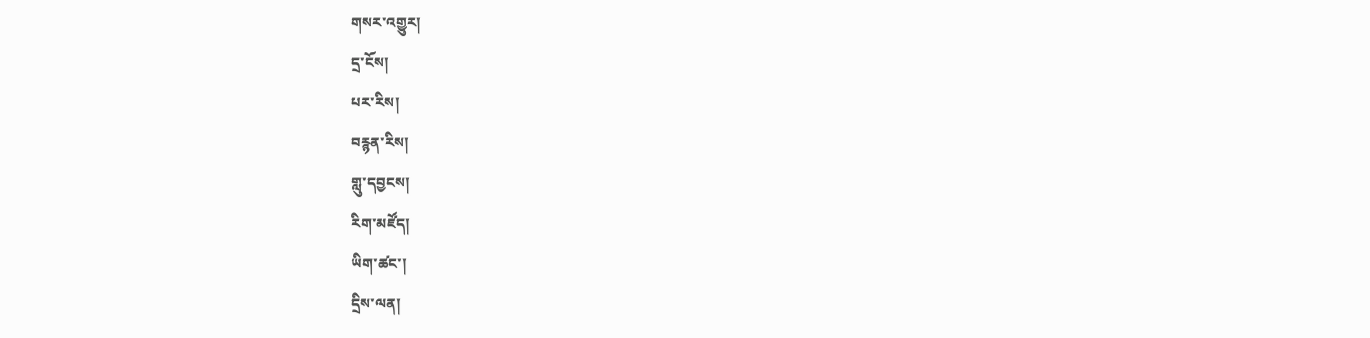གསར་འགྱུར།
དྲ་ངོས།
པར་རིས།
བརྙན་རིས།
གླུ་དབྱངས།
རིག་མཛོད།
ཡིག་ཚང་།
དྲིས་ལན།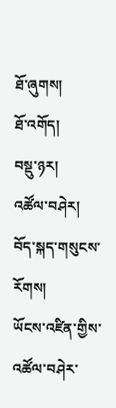ཐོ་ཞུགས།
ཐོ་འགོད།
བསྡུ་ཉར།
འཚོལ་བཤེར།
བོད་སྐད་གསུངས་རོགས།
ཡོངས་འཛིན་གྱིས་འཚོལ་བཤེར་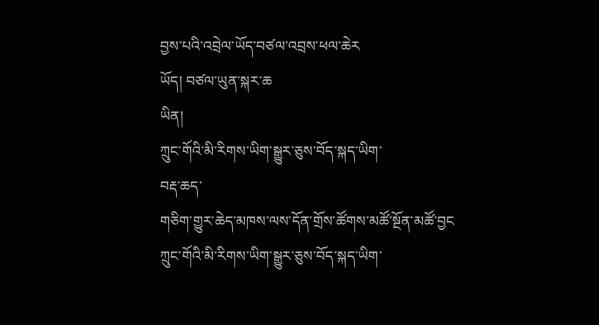བྱས་པའི་འབྲེལ་ཡོད་བཙལ་འབྲས་ཕལ་ཆེར
ཡོད། བཙལ་ཡུན་སྐར་ཆ
ཡིན།
ཀྲུང་གོའི་མི་རིགས་ཡིག་སྒྱུར་ཅུས་བོད་སྐད་ཡིག་
བརྡ་ཆད་
གཅིག་གྱུར་ཆེད་མཁས་ལས་དོན་གྲོས་ཚོགས་མཚོ་སྔོན་མཚོ་བྱང
ཀྲུང་གོའི་མི་རིགས་ཡིག་སྒྱུར་ཅུས་བོད་སྐད་ཡིག་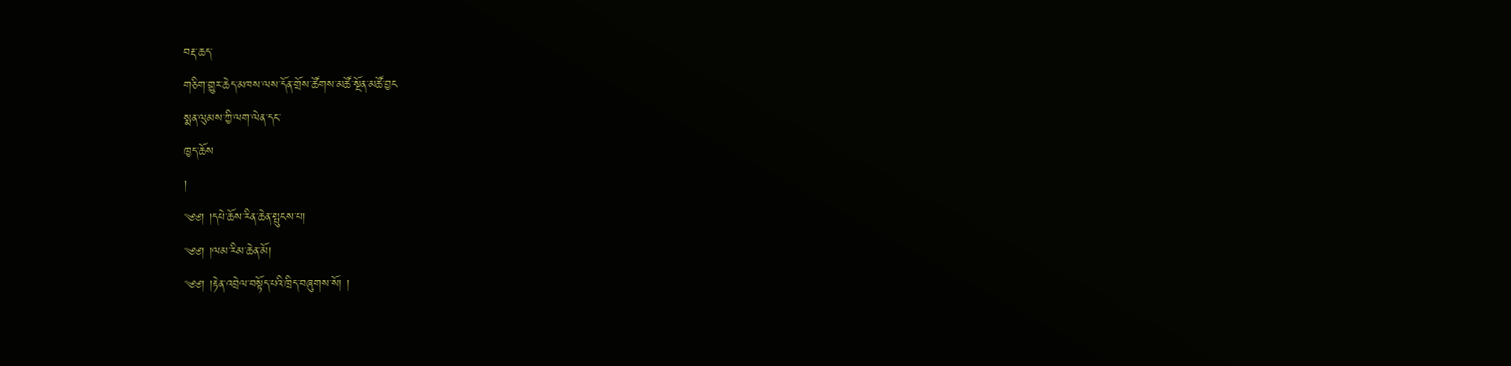བརྡ་ཆད་
གཅིག་གྱུར་ཆེད་མཁས་ལས་དོན་གྲོས་ཚོགས་མཚོ་སྔོན་མཚོ་བྱང
སྨན་ལུམས་ཀྱི་ལག་ལེན་དང་
ཁྱད་ཆོས
།
༄༅། །དཔེ་ཆོས་རིན་ཆེན་སྤུངས་པ།
༄༅། །ལམ་རིམ་ཆེན་མོ།
༄༅། །རྟེན་འབྲེལ་བསྟོད་པའི་ཁྲིད་བཞུགས་སོ། །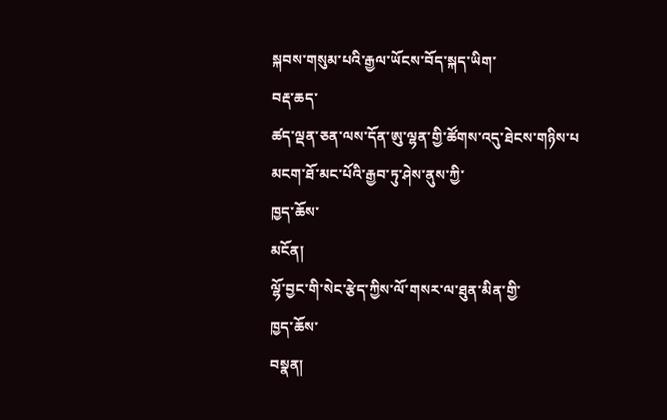སྐབས་གསུམ་པའི་རྒྱལ་ཡོངས་བོད་སྐད་ཡིག་
བརྡ་ཆད་
ཚད་ལྡན་ཅན་ལས་དོན་ཨུ་ལྷན་གྱི་ཚོགས་འདུ་ཐེངས་གཉིས་པ
མངག་ཐོ་མང་པོའི་རྒྱབ་ཏུ་ཤེས་ནུས་ཀྱི་
ཁྱད་ཆོས་
མངོན།
ལྷོ་བྱང་གི་སེང་རྩེད་ཀྱིས་ལོ་གསར་ལ་ཐུན་མིན་གྱི་
ཁྱད་ཆོས་
བསྣན།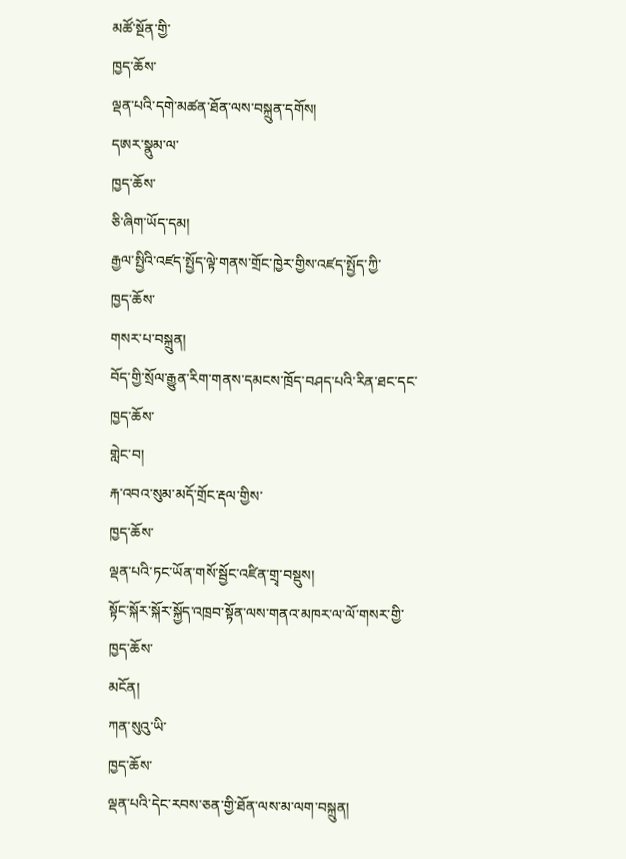མཚོ་སྔོན་གྱི་
ཁྱད་ཆོས་
ལྡན་པའི་དགེ་མཚན་ཐོན་ལས་བསྐྲུན་དགོས།
དཨར་སྣུམ་ལ་
ཁྱད་ཆོས་
ཅི་ཞིག་ཡོད་དམ།
རྒྱལ་སྤྱིའི་འཛད་སྤྱོད་ལྟེ་གནས་གྲོང་ཁྱེར་གྱིས་འཛད་སྤྱོད་ཀྱི་
ཁྱད་ཆོས་
གསར་པ་བསྐྲུན།
བོད་གྱི་སྲོལ་རྒྱུན་རིག་གནས་དམངས་ཁྲོད་བཤད་པའི་རིན་ཐང་དང་
ཁྱད་ཆོས་
གླེང་བ།
རྐ་འབའ་སུམ་མདོ་གྲོང་རྡལ་གྱིས་
ཁྱད་ཆོས་
ལྡན་པའི་ཏང་ཡོན་གསོ་སྦྱོང་འཛིན་གྲྭ་བསྡུས།
སྟོང་སྐོར་སྐོར་སྐྱོད་འཁྲབ་སྟོན་ལས་གནའ་མཁར་ལ་ལོ་གསར་གྱི་
ཁྱད་ཆོས་
མངོན།
ཀན་སུའུ་ཡི་
ཁྱད་ཆོས་
ལྡན་པའི་དེང་རབས་ཅན་གྱི་ཐོན་ལས་མ་ལག་བསྐྲུན།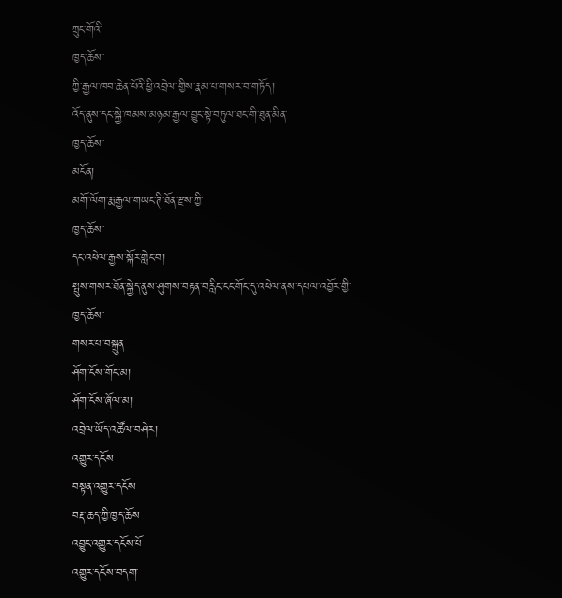ཀྲུང་གོའི་
ཁྱད་ཆོས་
ཀྱི་རྒྱལ་ཁབ་ཆེན་པོའི་ཕྱི་འབྲེལ་གྱིས་རྣམ་པ་གསར་བ་གཏོད།
འོད་ནུས་དང་སྐྱེ་ཁམས་མཉམ་རྒྱལ་བྱུང་སྟེ་བཏུལ་ཐང་གི་ཐུན་མིན་
ཁྱད་ཆོས་
མངོན།
མགོ་ལོག་རྨ་རྒྱལ་གཡང་ཊི་ཐོན་རྫས་ཀྱི་
ཁྱད་ཆོས་
དང་འཕེལ་རྒྱས་སྐོར་གླེང་བ།
སྤུས་གསར་ཐོན་སྐྱེད་ནུས་ཤུགས་བརྟན་བརླིང་ངང་གོང་དུ་འཕེལ་ནས་དཔལ་འབྱོར་གྱི་
ཁྱད་ཆོས་
གསར་པ་བསྐྲུན
ཤོག་ངོས་གོང་མ།
ཤོག་ངོས་ཞོལ་མ།
འབྲེལ་ཡོད་འཚོལ་བཤེར།
འགྱུར་དངོས
བསྟན་འགྱུར་དངོས
བརྡ་ཆད་ཀྱི་ཁྱད་ཆོས
འབྱུང་འགྱུར་དངོས་པོ
འགྱུར་དངོས་བདག་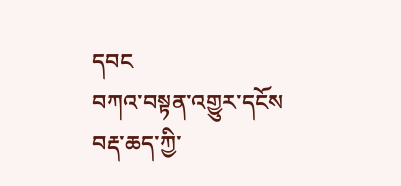དབང
བཀའ་བསྟན་འགྱུར་དངོས
བརྡ་ཆད་ཀྱི་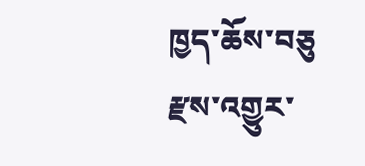ཁྱད་ཆོས་བཅུ
རྫས་འགྱུར་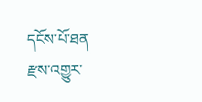དངོས་པོ་ཐན
རྫས་འགྱུར་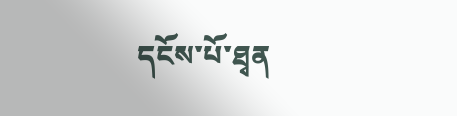དངོས་པོ་ཐྭན